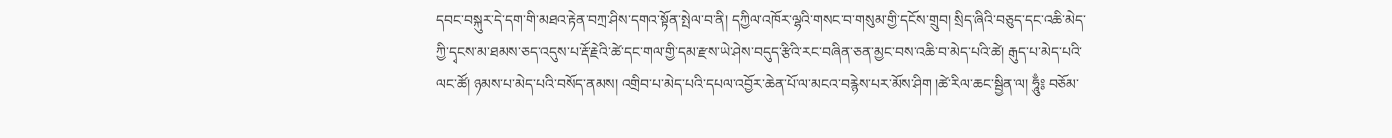དབང་བསྐུར་དེ་དག་གི་མཐའ་རྟེན་བཀྲ་ཤིས་དགའ་སྟོན་སྤེལ་བ་ནི། དཀྱིལ་འཁོར་ལྷའི་གསང་བ་གསུམ་གྱི་དངོས་གྲུབ། སྲིད་ཞིའི་བཅུད་དང་འཆི་མེད་ཀྱི་དྭངས་མ་ཐམས་ཅད་འདུས་པ་རྡོ་རྗེའི་ཚེ་དང་གལ་གྱི་དམ་རྫས་ཡེ་ཤེས་བདུད་རྩིའི་རང་བཞིན་ཅན་མྱང་བས་འཆི་བ་མེད་པའི་ཚེ། རྒུད་པ་མེད་པའི་ལང་ཚོ། ཉམས་པ་མེད་པའི་བསོད་ནམས། འགྲིབ་པ་མེད་པའི་དཔལ་འབྱོར་ཆེན་པོ་ལ་མངའ་བརྙེས་པར་མོས་ཤིག །ཚེ་རིལ་ཆང་སྦྱིན་ལ། ཧཱུྃ༔ བཅོམ་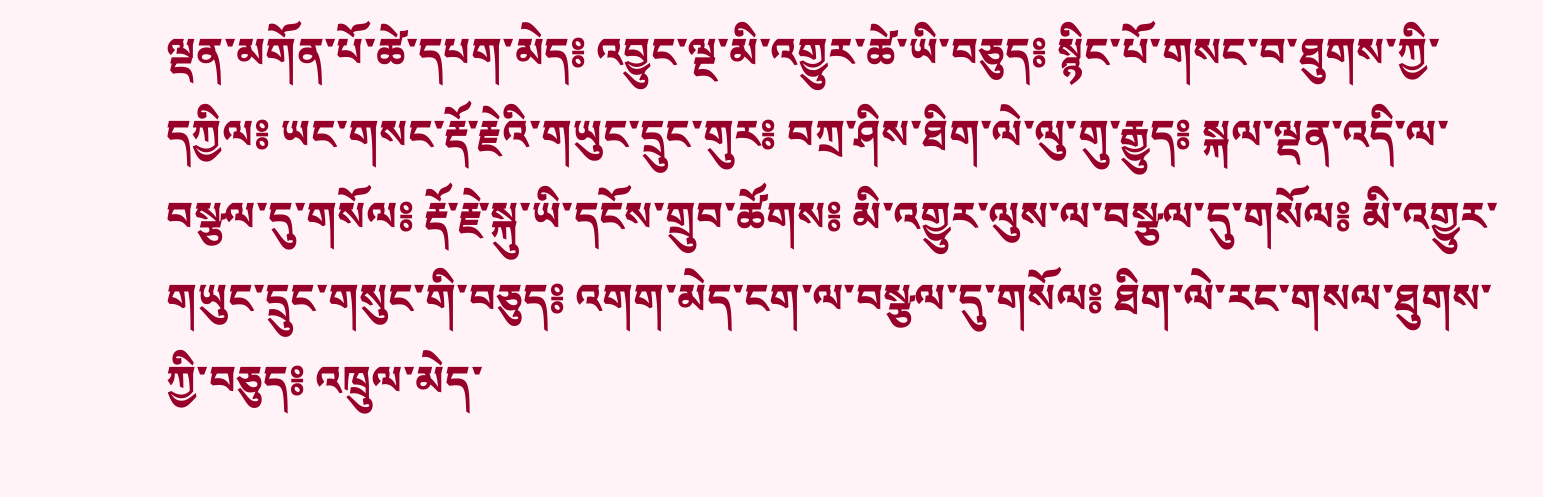ལྡན་མགོན་པོ་ཚེ་དཔག་མེད༔ འབྱུང་ལྔ་མི་འགྱུར་ཚེ་ཡི་བཅུད༔ སྙིང་པོ་གསང་བ་ཐུགས་ཀྱི་དཀྱིལ༔ ཡང་གསང་རྡོ་རྗེའི་གཡུང་དྲུང་གུར༔ བཀྲ་ཤིས་ཐིག་ལེ་ལུ་གུ་རྒྱུད༔ སྐལ་ལྡན་འདི་ལ་བསྩལ་དུ་གསོལ༔ རྡོ་རྗེ་སྐུ་ཡི་དངོས་གྲུབ་ཚོགས༔ མི་འགྱུར་ལུས་ལ་བསྩལ་དུ་གསོལ༔ མི་འགྱུར་གཡུང་དྲུང་གསུང་གི་བཅུད༔ འགག་མེད་ངག་ལ་བསྩལ་དུ་གསོལ༔ ཐིག་ལེ་རང་གསལ་ཐུགས་ཀྱི་བཅུད༔ འཁྲུལ་མེད་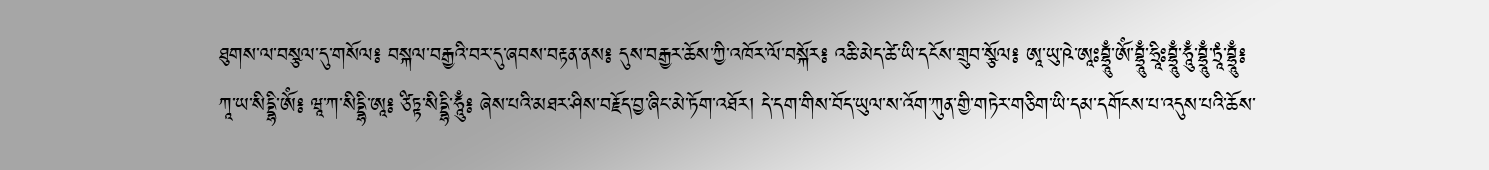ཐུགས་ལ་བསྩལ་དུ་གསོལ༔ བསྐལ་བརྒྱའི་བར་དུ་ཞབས་བརྟན་ནས༔ དུས་བརྒྱར་ཆོས་ཀྱི་འཁོར་ལོ་བསྐོར༔ འཆི་མེད་ཚེ་ཡི་དངོས་གྲུབ་སྩོལ༔ ཨཱ་ཡུ་ཥེ་ཨཱཿབྷྲཱུྃ་ཨོཾ་བྷྲཱུྃ་ཧྲཱིཿབྷྲཱུྃ་ཧཱུྃ་བྷྲཱུྃ་ཏྲཱཾ་བྷྲཱུྃ༔ ཀཱ་ཡ་སིདྡྷི་ཨོཾ༔ ཝཱ་ཀ་སིདྡྷི་ཨཱ༔ ཙིཏྟ་སིདྡྷི་ཧཱུྃ༔ ཞེས་པའི་མཐར་ཤིས་བརྗོད་བྱ་ཞིང་མེ་ཏོག་འཐོར། དེ་དག་གིས་བོད་ཡུལ་ས་འོག་ཀུན་གྱི་གཏེར་གཅིག་ཡི་དམ་དགོངས་པ་འདུས་པའི་ཆོས་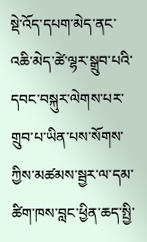སྡེ་འོད་དཔག་མེད་ནང་འཆི་མེད་ཚེ་ལྷར་སྒྲུབ་པའི་དབང་བསྐུར་ལེགས་པར་གྲུབ་པ་ཡིན་པས་སོགས་ཀྱིས་མཚམས་སྦྱར་ལ་དམ་ཚིག་ཁས་བླང་ཕྱིན་ཆད་སྤྱི་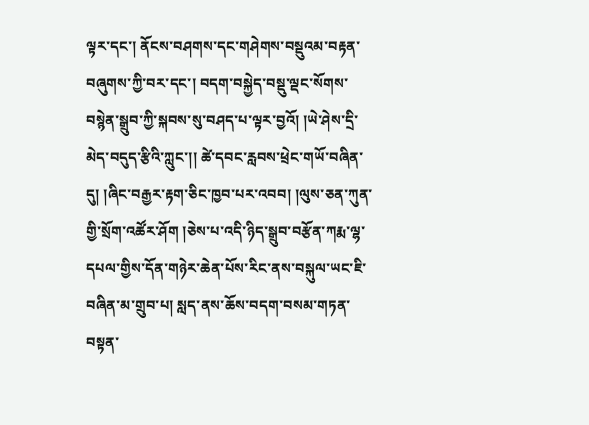ལྟར་དང་། ནོངས་བཤགས་དང་གཤེགས་བསྡུའམ་བརྟན་བཞུགས་ཀྱི་བར་དང་། བདག་བསྐྱེད་བསྡུ་ལྡང་སོགས་བསྙེན་སྒྲུབ་ཀྱི་སྐབས་སུ་བཤད་པ་ལྟར་བྱའོ། །ཡེ་ཤེས་དྲི་མེད་བདུད་རྩིའི་ཀླུང་།། ཚེ་དབང་རླབས་ཕྲེང་གཡོ་བཞིན་དུ། །ཞིང་བརྒྱར་རྟག་ཅིང་ཁྱབ་པར་འབབ། །ལུས་ཅན་ཀུན་གྱི་སྲོག་འཚོར་ཤོག །ཅེས་པ་འདི་ཉིད་སྒྲུབ་བརྩོན་ཀརྨ་ལྷ་དཔལ་གྱིས་དོན་གཉེར་ཆེན་པོས་རིང་ནས་བསྐུལ་ཡང་ཇི་བཞིན་མ་གྲུབ་པ། སླད་ནས་ཆོས་བདག་བསམ་གཏན་བསྟན་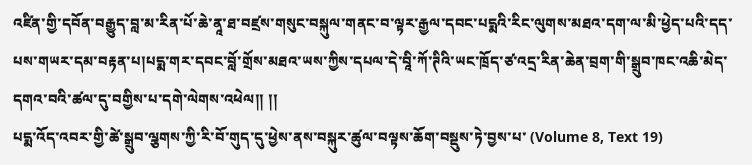འཛིན་གྱི་དབོན་བརྒྱུད་བླ་མ་རིན་པོ་ཆེ་ནཱ་ཐ་བཛྲས་གསུང་བསྐུལ་གནང་བ་ལྟར་རྒྱལ་དབང་པདྨའི་རིང་ལུགས་མཐའ་དག་ལ་མི་ཕྱེད་པའི་དད་པས་གཡར་དམ་བརྟན་པ།པདྨ་གར་དབང་བློ་གྲོས་མཐའ་ཡས་ཀྱིས་དཔལ་དེ་བཱི་ཀོ་ཊིའི་ཡང་ཁྲོད་ཙ་འདྲ་རིན་ཆེན་བྲག་གི་སྒྲུབ་ཁང་འཆི་མེད་དགའ་བའི་ཚལ་དུ་བགྱིས་པ་དགེ་ལེགས་འཕེལ།། །།
པདྨ་འོད་འབར་གྱི་ཚེ་སྒྲུབ་ལྕགས་ཀྱི་རི་བོ་གུད་དུ་ཕྱེས་ནས་བསྐུར་ཚུལ་བལྟས་ཆོག་བསྡུས་ཏེ་བྱས་པ་ (Volume 8, Text 19)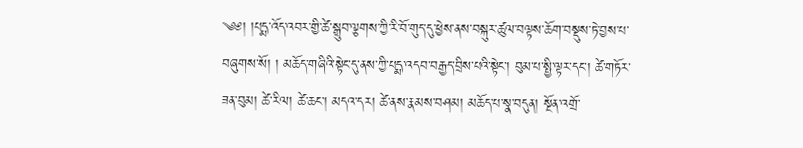༄༅། །པདྨ་འོད་འབར་གྱི་ཚེ་སྒྲུབ་ལྕགས་ཀྱི་རི་བོ་གུད་དུ་ཕྱེས་ནས་བསྐུར་ཚུལ་བལྟས་ཆོག་བསྡུས་ཏེ་བྱས་པ་བཞུགས་སོ། ། མཆོད་གཞིའི་སྟེང་དུ་ནས་ཀྱི་པདྨ་འདབ་བརྒྱད་བྲིས་པའི་སྟེང་། བུམ་པ་སྤྱི་ལྟར་དང་། ཚེ་གཏོར་ཟན་བུམ། ཚེ་རིལ། ཚེ་ཆང་། མདའ་དར། ཚེ་ནས་རྣམས་བཤམ། མཆོད་པ་སྣ་བདུན། སྔོན་འགྲོ་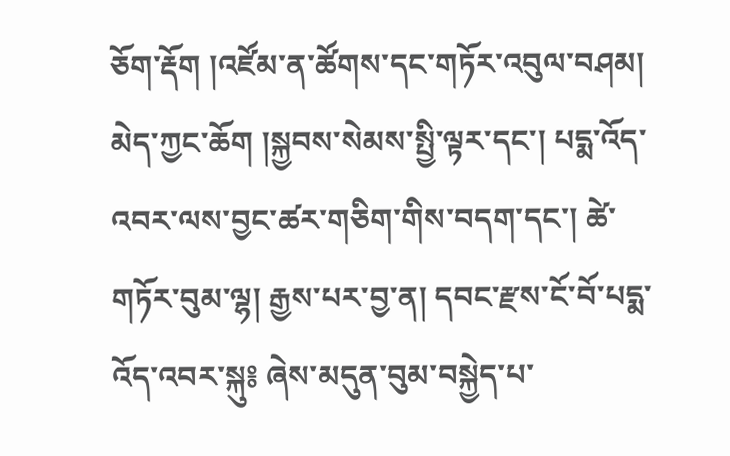ཅོག་རྡོག །འཛོམ་ན་ཚོགས་དང་གཏོར་འབུལ་བཤམ། མེད་ཀྱང་ཆོག །སྐྱབས་སེམས་སྤྱི་ལྟར་དང་། པདྨ་འོད་འབར་ལས་བྱང་ཚར་གཅིག་གིས་བདག་དང་། ཚེ་གཏོར་བུམ་ལྷ། རྒྱས་པར་བྱ་ན། དབང་རྫས་ངོ་བོ་པདྨ་འོད་འབར་སྐུ༔ ཞེས་མདུན་བུམ་བསྐྱེད་པ་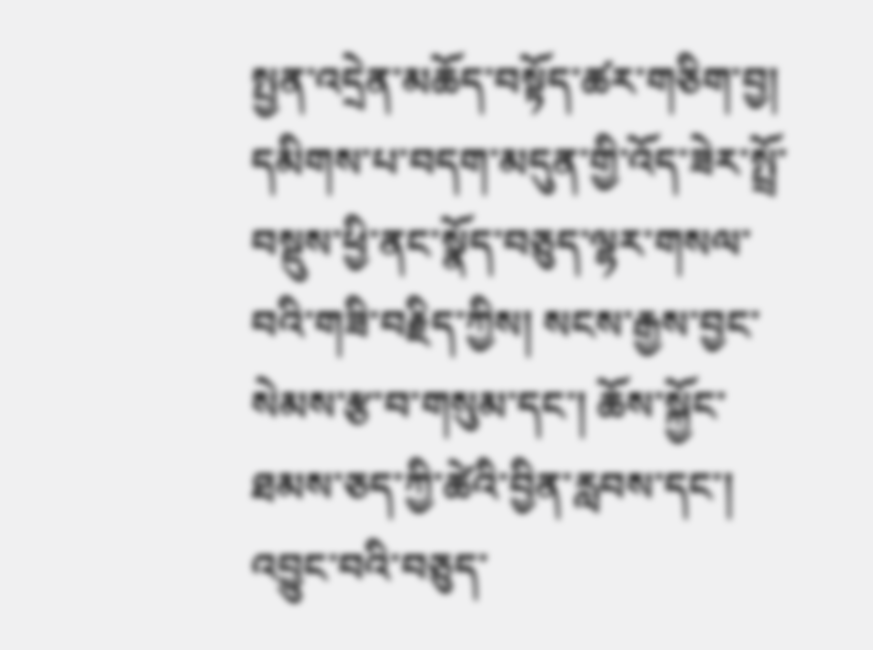སྤྱན་འདྲེན་མཆོད་བསྟོད་ཚར་གཅིག་བྱ། དམིགས་པ་བདག་མདུན་གྱི་འོད་ཟེར་སྤྲོ་བསྡུས་ཕྱི་ནང་སྣོད་བཅུད་ལྷར་གསལ་བའི་གཟི་བརྗིད་ཀྱིས། སངས་རྒྱས་བྱང་སེམས་རྩ་བ་གསུམ་དང་། ཆོས་སྐྱོང་ཐམས་ཅད་ཀྱི་ཚེའི་བྱིན་རླབས་དང་། འབྱུང་བའི་བཅུད་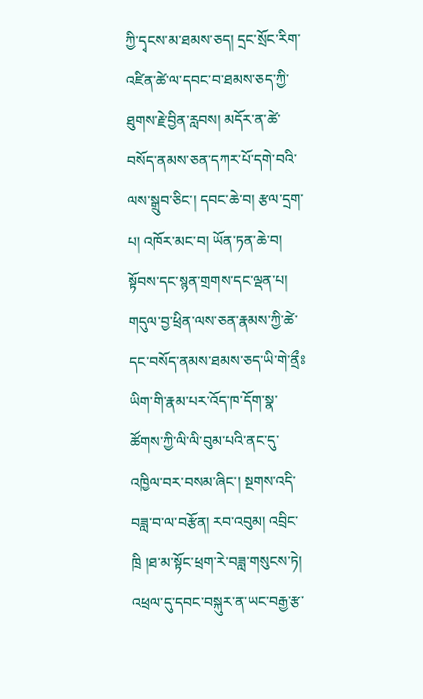ཀྱི་དྭངས་མ་ཐམས་ཅད། དྲང་སྲོང་རིག་འཛིན་ཚེ་ལ་དབང་བ་ཐམས་ཅད་ཀྱི་ཐུགས་རྗེ་བྱིན་རླབས། མདོར་ན་ཚེ་བསོད་ནམས་ཅན་དཀར་པོ་དགེ་བའི་ལས་སྒྲུབ་ཅིང་། དབང་ཆེ་བ། རྩལ་དྲག་པ། འཁོར་མང་བ། ཡོན་ཏན་ཆེ་བ། སྟོབས་དང་སྙན་གྲགས་དང་ལྡན་པ། གདུལ་བྱ་ཕྲིན་ལས་ཅན་རྣམས་ཀྱི་ཚེ་དང་བསོད་ནམས་ཐམས་ཅད་ཡི་གེ་ནྲྀཿཡིག་གི་རྣམ་པར་འོད་ཁ་དོག་སྣ་ཚོགས་ཀྱི་ལི་ལི་བུམ་པའི་ནང་དུ་འཁྱིལ་བར་བསམ་ཞིང་། སྔགས་འདི་བཟླ་བ་ལ་བརྩོན། རབ་འབུམ། འབྲིང་ཁྲི །ཐ་མ་སྟོང་ཕྲག་རེ་བཟླ་གསུངས་ཏེ། འཕྲལ་དུ་དབང་བསྐུར་ན་ཡང་བརྒྱ་རྩ་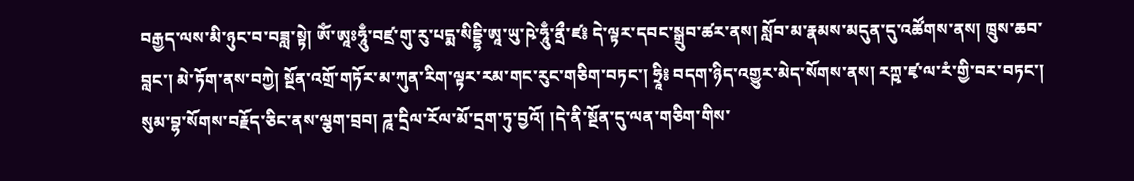བརྒྱད་ལས་མི་ཉུང་བ་བཟླ་སྟེ། ཨོཾ་ཨཱཿཧཱུྃ་བཛྲ་གུ་རུ་པདྨ་སིདྡྷི་ཨཱ་ཡུ་ཥེ་ཧཱུྃ་ནྲྀ་ཛ༔ དེ་ལྟར་དབང་སྒྲུབ་ཚར་ནས། སློབ་མ་རྣམས་མདུན་དུ་འཚོགས་ནས། ཁྲུས་ཆབ་བླང་། མེ་ཏོག་ནས་བཀྱེ། སྔོན་འགྲོ་གཏོར་མ་ཀུན་རིག་ལྟར་རམ་གང་རུང་གཅིག་བཏང་། ཧྲཱི༔ བདག་ཉིད་འགྱུར་མེད་སོགས་ནས། རཀྵ་ཛྭ་ལ་རཾ་གྱི་བར་བཏང་། སུམ་བྷ་སོགས་བརྗོད་ཅིང་ནས་ལྕག་བྲབ། ཌཱ་དྲིལ་རོལ་མོ་དྲག་ཏུ་བྱའོ། །དེ་ནི་སྔོན་དུ་ལན་གཅིག་གིས་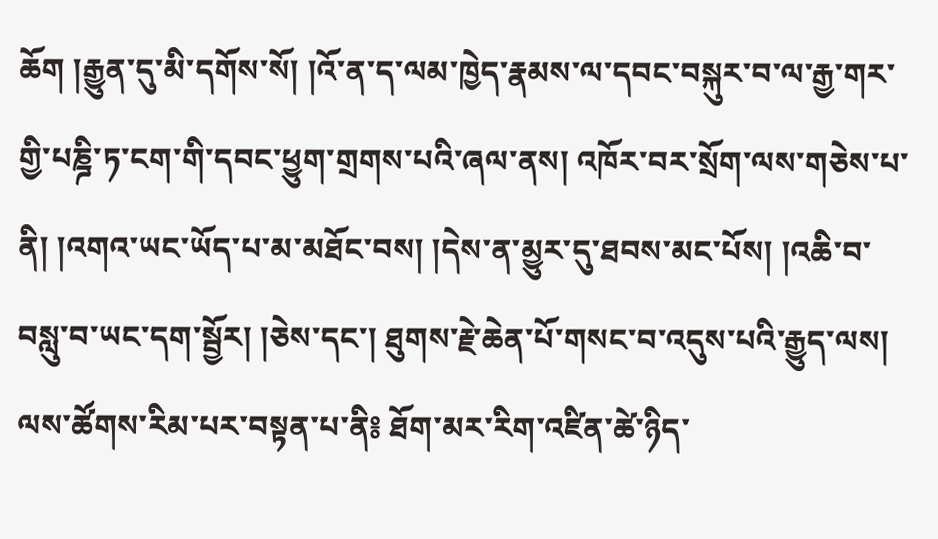ཆོག །རྒྱུན་དུ་མི་དགོས་སོ། །འོ་ན་ད་ལམ་ཁྱེད་རྣམས་ལ་དབང་བསྐུར་བ་ལ་རྒྱ་གར་གྱི་པཎྜི་ཏ་ངག་གི་དབང་ཕྱུག་གྲགས་པའི་ཞལ་ནས། འཁོར་བར་སྲོག་ལས་གཅེས་པ་ནི། །འགའ་ཡང་ཡོད་པ་མ་མཐོང་བས། །དེས་ན་མྱུར་དུ་ཐབས་མང་པོས། །འཆི་བ་བསླུ་བ་ཡང་དག་སྦྱོར། །ཅེས་དང་། ཐུགས་རྗེ་ཆེན་པོ་གསང་བ་འདུས་པའི་རྒྱུད་ལས། ལས་ཚོགས་རིམ་པར་བསྟན་པ་ནི༔ ཐོག་མར་རིག་འཛིན་ཚེ་ཉིད་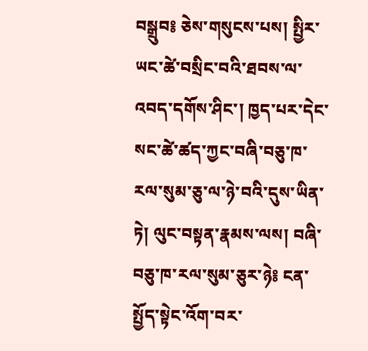བསྒྲུབ༔ ཅེས་གསུངས་པས། སྤྱིར་ཡང་ཚེ་བསྲིང་བའི་ཐབས་ལ་འབད་དགོས་ཤིང་། ཁྱད་པར་དེང་སང་ཚེ་ཚད་ཀྱང་བཞི་བཅུ་ཁ་རལ་སུམ་ཅུ་ལ་ཉེ་བའི་དུས་ཡིན་ཏེ། ལུང་བསྟན་རྣམས་ལས། བཞི་བཅུ་ཁ་རལ་སུམ་ཅུར་ཉེ༔ ངན་སྤྱོད་སྟེང་འོག་བར་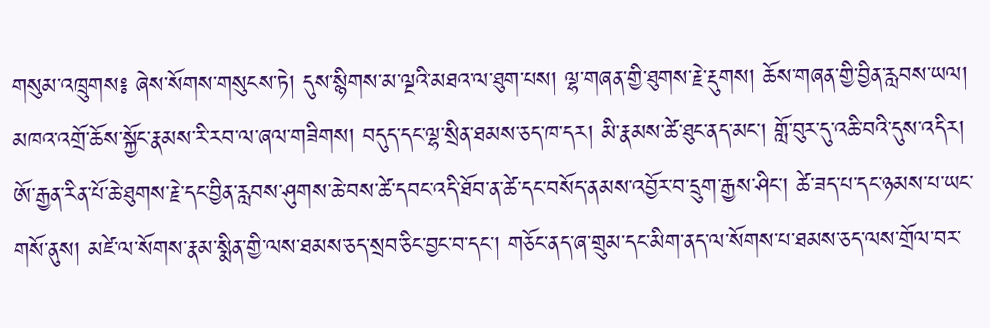གསུམ་འཁྲུགས༔ ཞེས་སོགས་གསུངས་ཏེ། དུས་སྙིགས་མ་ལྔའི་མཐའ་ལ་ཐུག་པས། ལྷ་གཞན་གྱི་ཐུགས་རྗེ་རྡུགས། ཆོས་གཞན་གྱི་བྱིན་རླབས་ཡལ། མཁའ་འགྲོ་ཆོས་སྐྱོང་རྣམས་རི་རབ་ལ་ཞལ་གཟིགས། བདུད་དང་ལྷ་སྲིན་ཐམས་ཅད་ཁ་དར། མི་རྣམས་ཚེ་ཐུང་ནད་མང། གློ་བུར་དུ་འཆི་བའི་དུས་འདིར། ཨོ་རྒྱན་རིན་པོ་ཆེ་ཐུགས་རྗེ་དང་བྱིན་རླབས་ཤུགས་ཆེ་བས་ཚེ་དབང་འདི་ཐོབ་ན་ཚེ་དང་བསོད་ནམས་འབྱོར་བ་དྲུག་རྒྱས་ཤིང་། ཚེ་ཟད་པ་དང་ཉམས་པ་ཡང་གསོ་ནུས། མཛེ་ལ་སོགས་རྣམ་སྨིན་གྱི་ལས་ཐམས་ཅད་སྲབ་ཅིང་བྱང་བ་དང་། གཅོང་ནད་ཞ་གྲུམ་དང་མིག་ནད་ལ་སོགས་པ་ཐམས་ཅད་ལས་གྲོལ་བར་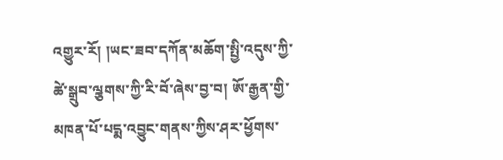འགྱུར་རོ། །ཡང་ཟབ་དཀོན་མཆོག་སྤྱི་འདུས་ཀྱི་ཚེ་སྒྲུབ་ལྕགས་ཀྱི་རི་བོ་ཞེས་བྱ་བ། ཨོ་རྒྱན་གྱི་མཁན་པོ་པདྨ་འབྱུང་གནས་ཀྱིས་ཤར་ཕྱོགས་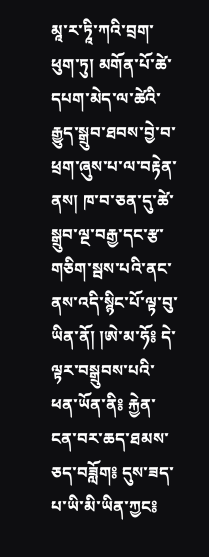མཱ་ར་ཏཱི་ཀའི་བྲག་ཕུག་ཏུ། མགོན་པོ་ཚེ་དཔག་མེད་ལ་ཚེའི་རྒྱུད་སྒྲུབ་ཐབས་བྱེ་བ་ཕྲག་ཞུས་པ་ལ་བརྟེན་ནས། ཁ་བ་ཅན་དུ་ཚེ་སྒྲུབ་ལྔ་བརྒྱ་དང་རྩ་གཅིག་སྦས་པའི་ནང་ནས་འདི་སྙིང་པོ་ལྟ་བུ་ཡིན་ནོ། །ཨེ་མ་ཧོ༔ དེ་ལྟར་བསྒྲུབས་པའི་ཕན་ཡོན་ནི༔ རྐྱེན་ངན་བར་ཆད་ཐམས་ཅད་བཟློག༔ དུས་ཟད་པ་ཡི་མི་ཡིན་ཀྱང༔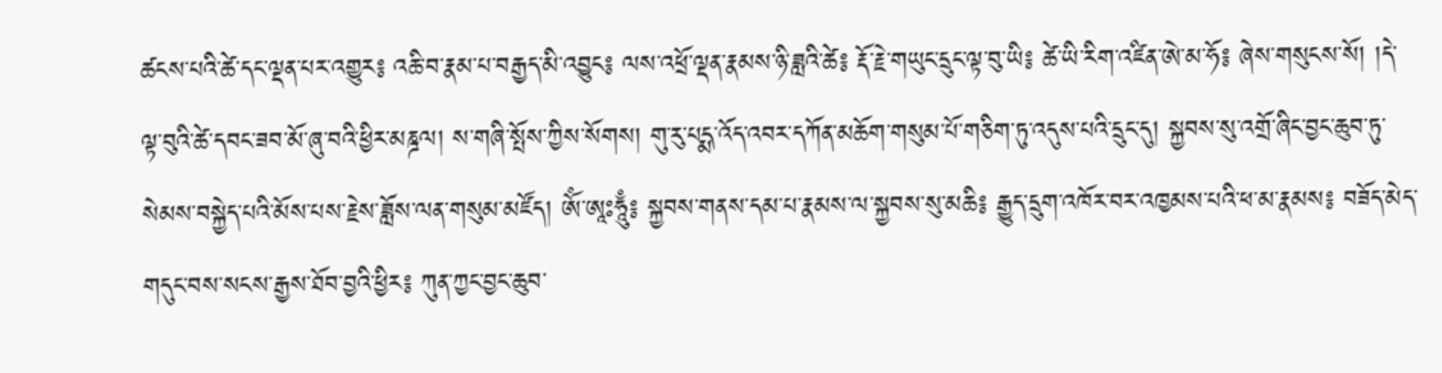ཚངས་པའི་ཚེ་དང་ལྡན་པར་འགྱུར༔ འཆི་བ་རྣམ་པ་བརྒྱད་མི་འབྱུང༔ ལས་འཕྲོ་ལྡན་རྣམས་ཉི་ཟླའི་ཚེ༔ རྡོ་རྗེ་གཡུང་དྲུང་ལྟ་བུ་ཡི༔ ཚེ་ཡི་རིག་འཛིན་ཨེ་མ་ཧོ༔ ཞེས་གསུངས་སོ། །དེ་ལྟ་བུའི་ཚེ་དབང་ཟབ་མོ་ཞུ་བའི་ཕྱིར་མཎྜལ། ས་གཞི་སྤོས་ཀྱིས་སོགས། གུ་རུ་པདྨ་འོད་འབར་དཀོན་མཆོག་གསུམ་པོ་གཅིག་ཏུ་འདུས་པའི་དྲུང་དུ། སྐྱབས་སུ་འགྲོ་ཞིང་བྱང་ཆུབ་ཏུ་སེམས་བསྐྱེད་པའི་མོས་པས་རྗེས་ཟློས་ལན་གསུམ་མཛོད། ཨོཾ་ཨཱཿཧཱུྃ༔ སྐྱབས་གནས་དམ་པ་རྣམས་ལ་སྐྱབས་སུ་མཆི༔ རྒྱུད་དྲུག་འཁོར་བར་འཁྱམས་པའི་ཕ་མ་རྣམས༔ བཟོད་མེད་གདུང་བས་སངས་རྒྱས་ཐོབ་བྱའི་ཕྱིར༔ ཀུན་ཀྱང་བྱང་ཆུབ་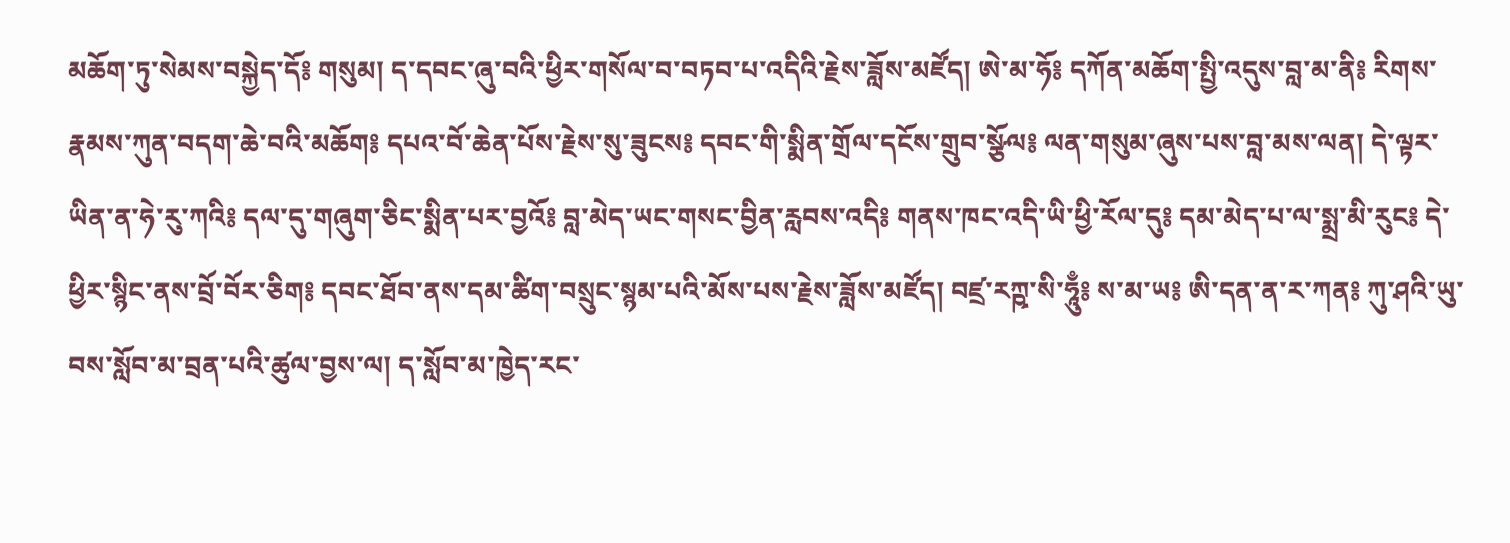མཆོག་ཏུ་སེམས་བསྐྱེད་དོ༔ གསུམ། ད་དབང་ཞུ་བའི་ཕྱིར་གསོལ་བ་བཏབ་པ་འདིའི་རྗེས་ཟློས་མཛོད། ཨེ་མ་ཧོ༔ དཀོན་མཆོག་སྤྱི་འདུས་བླ་མ་ནི༔ རིགས་རྣམས་ཀུན་བདག་ཆེ་བའི་མཆོག༔ དཔའ་བོ་ཆེན་པོས་རྗེས་སུ་ཟུངས༔ དབང་གི་སྨིན་གྲོལ་དངོས་གྲུབ་སྩོལ༔ ལན་གསུམ་ཞུས་པས་བླ་མས་ལན། དེ་ལྟར་ཡིན་ན་ཧེ་རུ་ཀའི༔ དལ་དུ་གཞུག་ཅིང་སྨིན་པར་བྱའོ༔ བླ་མེད་ཡང་གསང་བྱིན་རླབས་འདི༔ གནས་ཁང་འདི་ཡི་ཕྱི་རོལ་དུ༔ དམ་མེད་པ་ལ་སྨྲ་མི་རུང༔ དེ་ཕྱིར་སྙིང་ནས་བྲོ་བོར་ཅིག༔ དབང་ཐོབ་ནས་དམ་ཚིག་བསྲུང་སྙམ་པའི་མོས་པས་རྗེས་ཟློས་མཛོད། བཛྲ་རཀྵ་སི་ཧཱུྃ༔ ས་མ་ཡ༔ ཨི་དན་ན་ར་ཀན༔ ཀུ་ཤའི་ཡུ་བས་སློབ་མ་བྲན་པའི་ཚུལ་བྱས་ལ། ད་སློབ་མ་ཁྱེད་རང་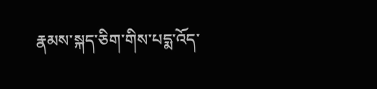རྣམས་སྐད་ཅིག་གིས་པདྨ་འོད་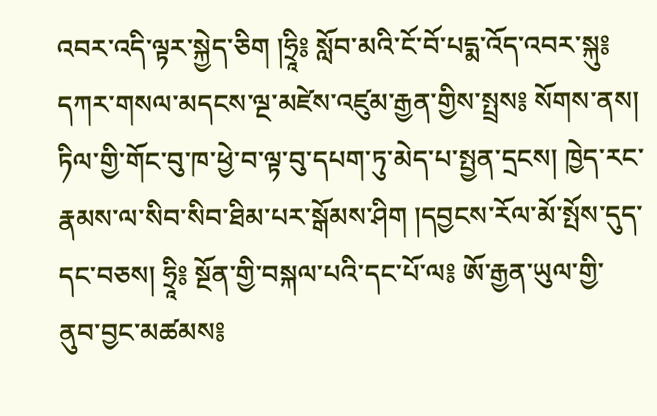འབར་འདི་ལྟར་སྐྱེད་ཅིག །ཧྲཱི༔ སློབ་མའི་ངོ་བོ་པདྨ་འོད་འབར་སྐུ༔ དཀར་གསལ་མདངས་ལྔ་མཛེས་འཛུམ་རྒྱན་གྱིས་སྤྲས༔ སོགས་ནས། ཏིལ་གྱི་གོང་བུ་ཁ་ཕྱེ་བ་ལྟ་བུ་དཔག་ཏུ་མེད་པ་སྤྱན་དྲངས། ཁྱེད་རང་རྣམས་ལ་སིབ་སིབ་ཐིམ་པར་སྒོམས་ཤིག །དབྱངས་རོལ་མོ་སྤོས་དུད་དང་བཅས། ཧྲཱི༔ སྔོན་གྱི་བསྐལ་པའི་དང་པོ་ལ༔ ཨོ་རྒྱན་ཡུལ་གྱི་ནུབ་བྱང་མཚམས༔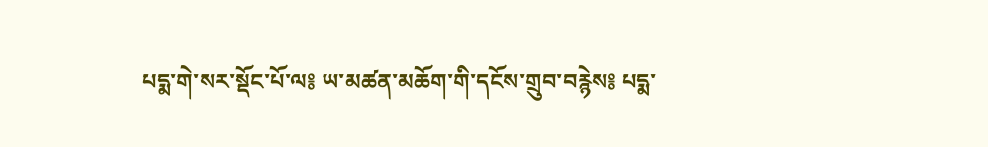པདྨ་གེ་སར་སྡོང་པོ་ལ༔ ཡ་མཚན་མཆོག་གི་དངོས་གྲུབ་བརྙེས༔ པདྨ་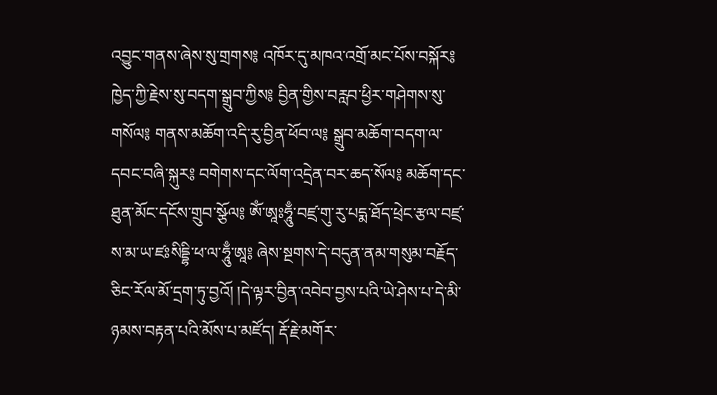འབྱུང་གནས་ཞེས་སུ་གྲགས༔ འཁོར་དུ་མཁའ་འགྲོ་མང་པོས་བསྐོར༔ ཁྱེད་ཀྱི་རྗེས་སུ་བདག་སྒྲུབ་ཀྱིས༔ བྱིན་གྱིས་བརླབ་ཕྱིར་གཤེགས་སུ་གསོལ༔ གནས་མཆོག་འདི་རུ་བྱིན་ཕོབ་ལ༔ སྒྲུབ་མཆོག་བདག་ལ་དབང་བཞི་སྐུར༔ བགེགས་དང་ལོག་འདྲེན་བར་ཆད་སོལ༔ མཆོག་དང་ཐུན་མོང་དངོས་གྲུབ་སྩོལ༔ ཨོཾ་ཨཱཿཧཱུྃ་བཛྲ་གུ་རུ་པདྨ་ཐོད་ཕྲེང་རྩལ་བཛྲ་ས་མ་ཡ་ཛཿསིདྡྷི་ཕ་ལ་ཧཱུྃ་ཨཱ༔ ཞེས་སྔགས་དེ་བདུན་ནམ་གསུམ་བརྗོད་ཅིང་རོལ་མོ་དྲག་ཏུ་བྱའོ། །དེ་ལྟར་བྱིན་འབེབ་བྱས་པའི་ཡེ་ཤེས་པ་དེ་མི་ཉམས་བརྟན་པའི་མོས་པ་མཛོད། རྡོ་རྗེ་མགོར་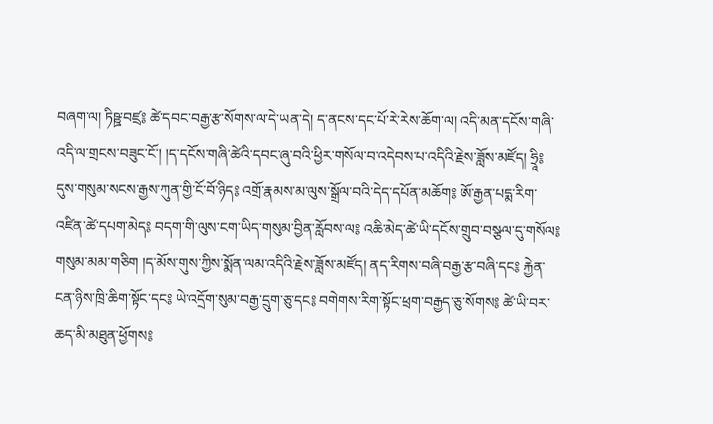བཞག་ལ། ཏིཥྛ་བཛྲ༔ ཚེ་དབང་བརྒྱ་རྩ་སོགས་ལ་དེ་ཡན་དེ། ད་ནངས་དང་པོ་རེ་རེས་ཆོག་ལ། འདི་མན་དངོས་གཞི་འདི་ལ་གྲངས་བཟུང་ངོ་། །ད་དངོས་གཞི་ཚེའི་དབང་ཞུ་བའི་ཕྱིར་གསོལ་བ་འདེབས་པ་འདིའི་རྗེས་ཟློས་མཛོད། ཧྲཱི༔ དུས་གསུམ་སངས་རྒྱས་ཀུན་གྱི་ངོ་བོ་ཉིད༔ འགྲོ་རྣམས་མ་ལུས་སྒྲོལ་བའི་དེད་དཔོན་མཆོག༔ ཨོ་རྒྱན་པདྨ་རིག་འཛིན་ཚེ་དཔག་མེད༔ བདག་གི་ལུས་ངག་ཡིད་གསུམ་བྱིན་རློབས་ལ༔ འཆི་མེད་ཚེ་ཡི་དངོས་གྲུབ་བསྩལ་དུ་གསོལ༔ གསུམ་མམ་གཅིག །ད་མོས་གུས་ཀྱིས་སྨོན་ལམ་འདིའི་རྗེས་ཟློས་མཛོད། ནད་རིགས་བཞི་བརྒྱ་རྩ་བཞི་དང༔ རྐྱེན་ངན་ཉིས་ཁྲི་ཆིག་སྟོང་དང༔ ཡེ་འདྲོག་སུམ་བརྒྱ་དྲུག་ཅུ་དང༔ བགེགས་རིག་སྟོང་ཕྲག་བརྒྱད་ཅུ་སོགས༔ ཚེ་ཡི་བར་ཆད་མི་མཐུན་ཕྱོགས༔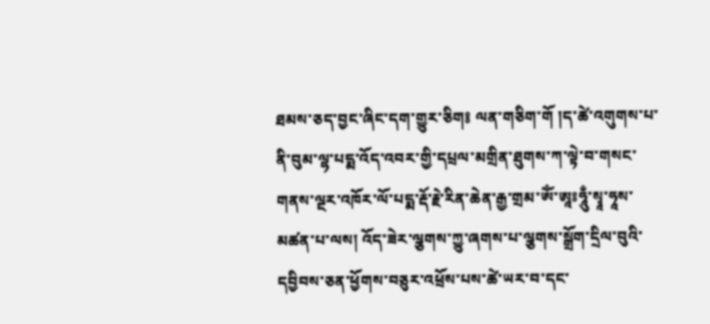ཐམས་ཅད་བྱང་ཞིང་དག་གྱུར་ཅིག༔ ལན་གཅིག་གོ །ད་ཚེ་འགུགས་པ་ནི་བུམ་ལྷ་པདྨ་འོད་འབར་གྱི་དཔྲལ་མགྲིན་ཐུགས་ཀ་ལྟེ་བ་གསང་གནས་ལྔར་འཁོར་ལོ་པདྨ་རྡོ་རྗེ་རིན་ཆེན་རྒྱ་གྲམ་ཨོཾ་ཨཱཿཧཱུྃ་སྭཱ་ཧཱས་མཚན་པ་ལས། འོད་ཟེར་ལྕགས་ཀྱུ་ཞགས་པ་ལྕགས་སྒྲོག་དྲིལ་བུའི་དབྱིབས་ཅན་ཕྱོགས་བཅུར་འཕྲོས་པས་ཚེ་ཡར་བ་དང་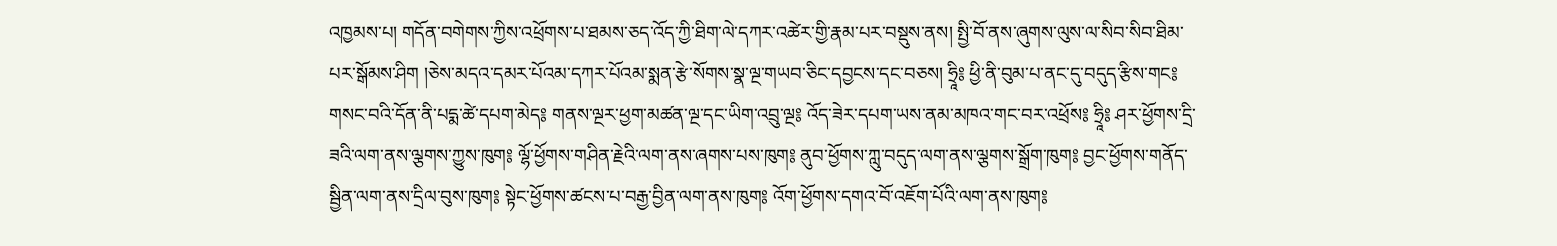འཁྱམས་པ། གདོན་བགེགས་ཀྱིས་འཕྲོགས་པ་ཐམས་ཅད་འོད་ཀྱི་ཐིག་ལེ་དཀར་འཚེར་གྱི་རྣམ་པར་བསྡུས་ནས། སྤྱི་བོ་ནས་ཞུགས་ལུས་ལ་སིབ་སིབ་ཐིམ་པར་སྒོམས་ཤིག །ཅེས་མདའ་དམར་པོའམ་དཀར་པོའམ་སྨན་རྩེ་སོགས་སྣ་ལྔ་གཡབ་ཅིང་དབྱངས་དང་བཅས། ཧྲཱི༔ ཕྱི་ནི་བུམ་པ་ནང་དུ་བདུད་རྩིས་གང༔ གསང་བའི་དོན་ནི་པདྨ་ཚེ་དཔག་མེད༔ གནས་ལྔར་ཕྱག་མཚན་ལྔ་དང་ཡིག་འབྲུ་ལྔ༔ འོད་ཟེར་དཔག་ཡས་ནམ་མཁའ་གང་བར་འཕྲོས༔ ཧྲཱི༔ ཤར་ཕྱོགས་དྲི་ཟའི་ལག་ནས་ལྕགས་ཀྱུས་ཁུག༔ ལྷོ་ཕྱོགས་གཤིན་རྗེའི་ལག་ནས་ཞགས་པས་ཁུག༔ ནུབ་ཕྱོགས་ཀླུ་བདུད་ལག་ནས་ལྕགས་སྒྲོག་ཁུག༔ བྱང་ཕྱོགས་གནོད་སྦྱིན་ལག་ནས་དྲིལ་བུས་ཁུག༔ སྟེང་ཕྱོགས་ཚངས་པ་བརྒྱ་བྱིན་ལག་ནས་ཁུག༔ འོག་ཕྱོགས་དགའ་བོ་འཇོག་པོའི་ལག་ནས་ཁུག༔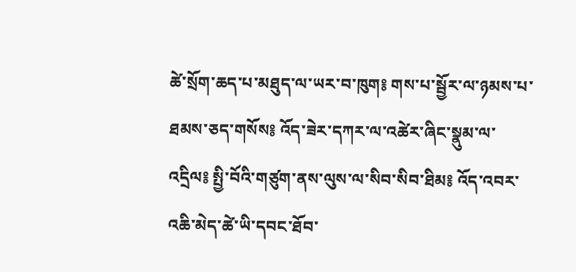ཚེ་སྲོག་ཆད་པ་མཐུད་ལ་ཡར་བ་ཁུག༔ གས་པ་སྦྱོར་ལ་ཉམས་པ་ཐམས་ཅད་གསོས༔ འོད་ཟེར་དཀར་ལ་འཚེར་ཞིང་སྣུམ་ལ་འདྲིལ༔ སྤྱི་བོའི་གཙུག་ནས་ལུས་ལ་སིབ་སིབ་ཐིམ༔ འོད་འབར་འཆི་མེད་ཚེ་ཡི་དབང་ཐོབ་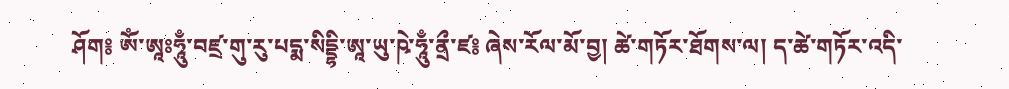ཤོག༔ ཨོཾ་ཨཱཿཧཱུྃ་བཛྲ་གུ་རུ་པདྨ་སིདྡྷི་ཨཱ་ཡུ་ཥེ་ཧཱུྃ་ནྲྀ་ཛ༔ ཞེས་རོལ་མོ་བྱ། ཚེ་གཏོར་ཐོགས་ལ། ད་ཚེ་གཏོར་འདི་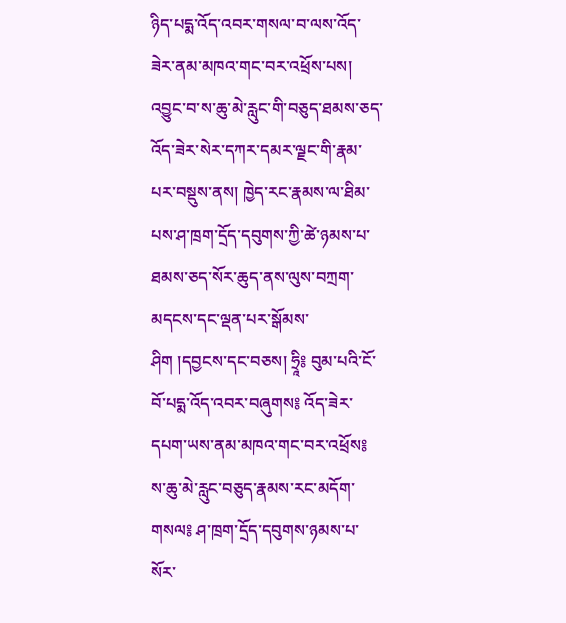ཉིད་པདྨ་འོད་འབར་གསལ་བ་ལས་འོད་ཟེར་ནམ་མཁའ་གང་བར་འཕྲོས་པས། འབྱུང་བ་ས་ཆུ་མེ་རླུང་གི་བཅུད་ཐམས་ཅད་འོད་ཟེར་སེར་དཀར་དམར་ལྗང་གི་རྣམ་པར་བསྡུས་ནས། ཁྱེད་རང་རྣམས་ལ་ཐིམ་པས་ཤ་ཁྲག་དྲོད་དབུགས་ཀྱི་ཚེ་ཉམས་པ་ཐམས་ཅད་སོར་ཆུད་ནས་ལུས་བཀྲག་མདངས་དང་ལྡན་པར་སྒོམས་ཤིག །དབྱངས་དང་བཅས། ཧྲཱི༔ བུམ་པའི་ངོ་བོ་པདྨ་འོད་འབར་བཞུགས༔ འོད་ཟེར་དཔག་ཡས་ནམ་མཁའ་གང་བར་འཕྲོས༔ ས་ཆུ་མེ་རླུང་བཅུད་རྣམས་རང་མདོག་གསལ༔ ཤ་ཁྲག་དྲོད་དབུགས་ཉམས་པ་སོར་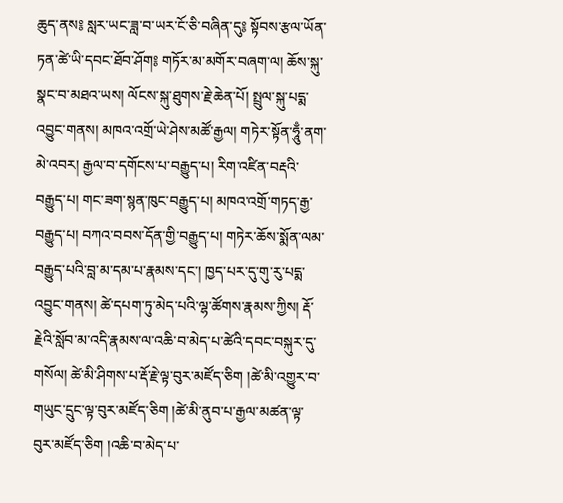ཆུད་ནས༔ སླར་ཡང་ཟླ་བ་ཡར་ངོ་ཅི་བཞིན་དུ༔ སྟོབས་རྩལ་ཡོན་ཏན་ཚེ་ཡི་དབང་ཐོབ་ཤོག༔ གཏོར་མ་མགོར་བཞག་ལ། ཆོས་སྐུ་སྣང་བ་མཐའ་ཡས། ལོངས་སྐུ་ཐུགས་རྗེ་ཆེན་པོ། སྤྲུལ་སྐུ་པདྨ་འབྱུང་གནས། མཁའ་འགྲོ་ཡེ་ཤེས་མཚོ་རྒྱལ། གཏེར་སྟོན་ཧཱུྃ་ནག་མེ་འབར། རྒྱལ་བ་དགོངས་པ་བརྒྱུད་པ། རིག་འཛིན་བརྡའི་བརྒྱུད་པ། གང་ཟག་སྙན་ཁུང་བརྒྱུད་པ། མཁའ་འགྲོ་གཏད་རྒྱ་བརྒྱུད་པ། བཀའ་བབས་དོན་གྱི་བརྒྱུད་པ། གཏེར་ཆོས་སྨོན་ལམ་བརྒྱུད་པའི་བླ་མ་དམ་པ་རྣམས་དང་། ཁྱད་པར་དུ་གུ་རུ་པདྨ་འབྱུང་གནས། ཚེ་དཔག་ཏུ་མེད་པའི་ལྷ་ཚོགས་རྣམས་ཀྱིས། རྡོ་རྗེའི་སློབ་མ་འདི་རྣམས་ལ་འཆི་བ་མེད་པ་ཚེའི་དབང་བསྐུར་དུ་གསོལ། ཚེ་མི་ཤིགས་པ་རྡོ་རྗེ་ལྟ་བུར་མཛོད་ཅིག །ཚེ་མི་འགྱུར་བ་གཡུང་དྲུང་ལྟ་བུར་མཛོད་ཅིག །ཚེ་མི་ནུབ་པ་རྒྱལ་མཚན་ལྟ་བུར་མཛོད་ཅིག །འཆི་བ་མེད་པ་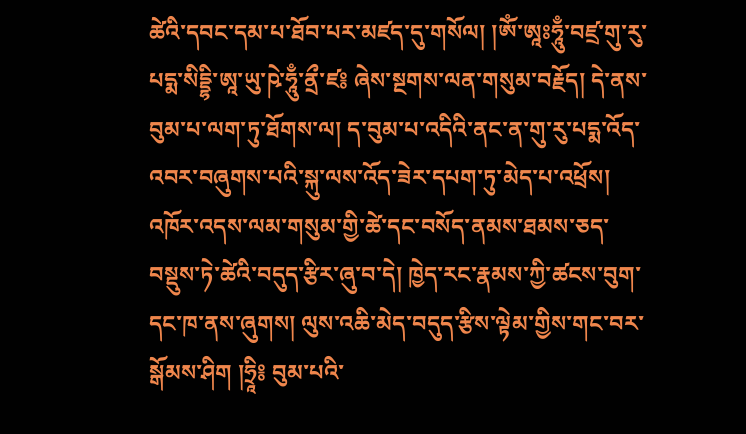ཚེའི་དབང་དམ་པ་ཐོབ་པར་མཛད་དུ་གསོལ། །ཨོཾ་ཨཱཿཧཱུྃ་བཛྲ་གུ་རུ་པདྨ་སིདྡྷི་ཨཱ་ཡུ་ཥེ་ཧཱུྃ་ནྲྀ་ཛ༔ ཞེས་སྔགས་ལན་གསུམ་བརྗོད། དེ་ནས་བུམ་པ་ལག་ཏུ་ཐོགས་ལ། ད་བུམ་པ་འདིའི་ནང་ན་གུ་རུ་པདྨ་འོད་འབར་བཞུགས་པའི་སྐུ་ལས་འོད་ཟེར་དཔག་ཏུ་མེད་པ་འཕྲོས། འཁོར་འདས་ལམ་གསུམ་གྱི་ཚེ་དང་བསོད་ནམས་ཐམས་ཅད་བསྡུས་ཏེ་ཚེའི་བདུད་རྩིར་ཞུ་བ་དེ། ཁྱེད་རང་རྣམས་ཀྱི་ཚངས་བུག་དང་ཁ་ནས་ཞུགས། ལུས་འཆི་མེད་བདུད་རྩིས་ལྟེམ་གྱིས་གང་བར་སྒོམས་ཤིག །ཧྲཱི༔ བུམ་པའི་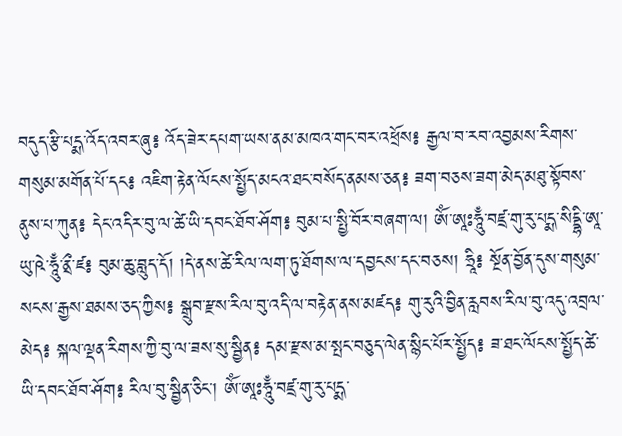བདུད་རྩི་པདྨ་འོད་འབར་ཞུ༔ འོད་ཟེར་དཔག་ཡས་ནམ་མཁའ་གང་བར་འཕྲོས༔ རྒྱལ་བ་རབ་འབྱམས་རིགས་གསུམ་མགོན་པོ་དང༔ འཇིག་རྟེན་ལོངས་སྤྱོད་མངའ་ཐང་བསོད་ནམས་ཅན༔ ཟག་བཅས་ཟག་མེད་མཐུ་སྟོབས་ནུས་པ་ཀུན༔ དེང་འདིར་བུ་ལ་ཚེ་ཡི་དབང་ཐོབ་ཤོག༔ བུམ་པ་སྤྱི་བོར་བཞག་ལ། ཨོཾ་ཨཱཿཧཱུྃ་བཛྲ་གུ་རུ་པདྨ་སིདྡྷི་ཨཱ་ཡུ་ཥེ་ཧཱུྃ་ནྲྀ་ཛ༔ བུམ་ཆུ་བླུད་དོ། །དེ་ནས་ཚེ་རིལ་ལག་ཏུ་ཐོགས་ལ་དབྱངས་དང་བཅས། ཧྲཱི༔ སྔོན་བྱོན་དུས་གསུམ་སངས་རྒྱས་ཐམས་ཅད་ཀྱིས༔ སྒྲུབ་རྫས་རིལ་བུ་འདི་ལ་བརྟེན་ནས་མཛད༔ གུ་རུའི་བྱིན་རླབས་རིལ་བུ་འདུ་འབྲལ་མེད༔ སྐལ་ལྡན་རིགས་ཀྱི་བུ་ལ་ཟས་སུ་སྦྱིན༔ དམ་རྫས་མ་སྤང་བཅུད་ལེན་སྙིང་པོར་སྤྱོད༔ ཟ་ཐང་ལོངས་སྤྱོད་ཚེ་ཡི་དབང་ཐོབ་ཤོག༔ རིལ་བུ་སྦྱིན་ཅིང་། ཨོཾ་ཨཱཿཧཱུྃ་བཛྲ་གུ་རུ་པདྨ་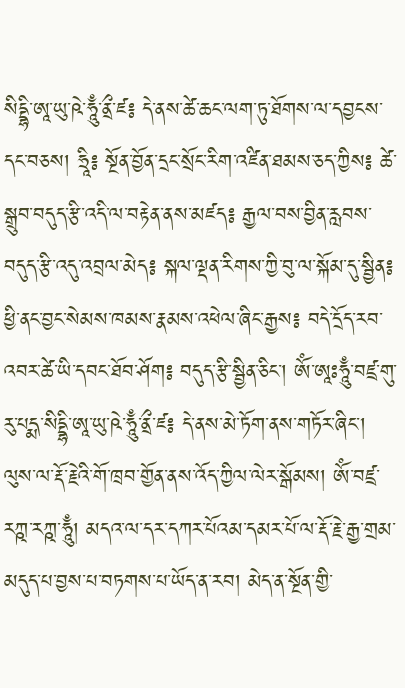སིདྡྷི་ཨཱ་ཡུ་ཥེ་ཧཱུྃ་ནྲྀ་ཛ༔ དེ་ནས་ཚེ་ཆང་ལག་ཏུ་ཐོགས་ལ་དབྱངས་དང་བཅས། ཧྲཱི༔ སྔོན་བྱོན་དྲང་སྲོང་རིག་འཛིན་ཐམས་ཅད་ཀྱིས༔ ཚེ་སྒྲུབ་བདུད་རྩི་འདི་ལ་བརྟེན་ནས་མཛད༔ རྒྱལ་བས་བྱིན་རླབས་བདུད་རྩི་འདུ་འབྲལ་མེད༔ སྐལ་ལྡན་རིགས་ཀྱི་བུ་ལ་སྐོམ་དུ་སྦྱིན༔ ཕྱི་ནང་བྱང་སེམས་ཁམས་རྣམས་འཕེལ་ཞིང་རྒྱས༔ བདེ་དྲོད་རབ་འབར་ཚེ་ཡི་དབང་ཐོབ་ཤོག༔ བདུད་རྩི་སྦྱིན་ཅིང་། ཨོཾ་ཨཱཿཧཱུྃ་བཛྲ་གུ་རུ་པདྨ་སིདྡྷི་ཨཱ་ཡུ་ཥེ་ཧཱུྃ་ནྲྀ་ཛ༔ དེ་ནས་མེ་ཏོག་ནས་གཏོར་ཞིང་། ལུས་ལ་རྡོ་རྗེའི་གོ་ཁྲབ་གྱོན་ནས་འོད་ཀྱིལ་ལེར་སྒོམས། ཨོཾ་བཛྲ་རཀྵ་རཀྵ་ཧཱུྃ། མདའ་ལ་དར་དཀར་པོའམ་དམར་པོ་ལ་རྡོ་རྗེ་རྒྱ་གྲམ་མདུད་པ་བྱས་པ་བཏགས་པ་ཡོད་ན་རབ། མེད་ན་སྔོན་གྱི་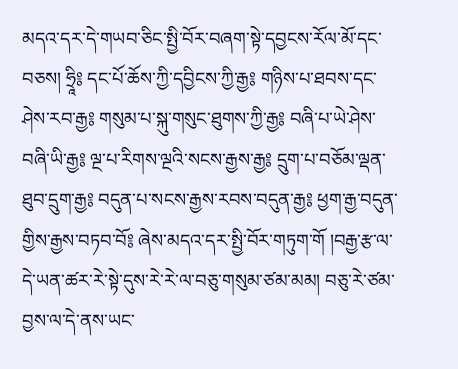མདའ་དར་དེ་གཡབ་ཅིང་སྤྱི་བོར་བཞག་སྟེ་དབྱངས་རོལ་མོ་དང་བཅས། ཧྲཱི༔ དང་པོ་ཆོས་ཀྱི་དབྱིངས་ཀྱི་རྒྱ༔ གཉིས་པ་ཐབས་དང་ཤེས་རབ་རྒྱ༔ གསུམ་པ་སྐུ་གསུང་ཐུགས་ཀྱི་རྒྱ༔ བཞི་པ་ཡེ་ཤེས་བཞི་ཡི་རྒྱ༔ ལྔ་པ་རིགས་ལྔའི་སངས་རྒྱས་རྒྱ༔ དྲུག་པ་བཅོམ་ལྡན་ཐུབ་དྲུག་རྒྱ༔ བདུན་པ་སངས་རྒྱས་རབས་བདུན་རྒྱ༔ ཕྱག་རྒྱ་བདུན་གྱིས་རྒྱས་བཏབ་བོ༔ ཞེས་མདའ་དར་སྤྱི་བོར་གཏུག་གོ །བརྒྱ་རྩ་ལ་དེ་ཡན་ཚར་རེ་སྟེ་དུས་རེ་རེ་ལ་བཅུ་གསུམ་ཙམ་མམ། བཅུ་རེ་ཙམ་བྱས་ལ་དེ་ནས་ཡང་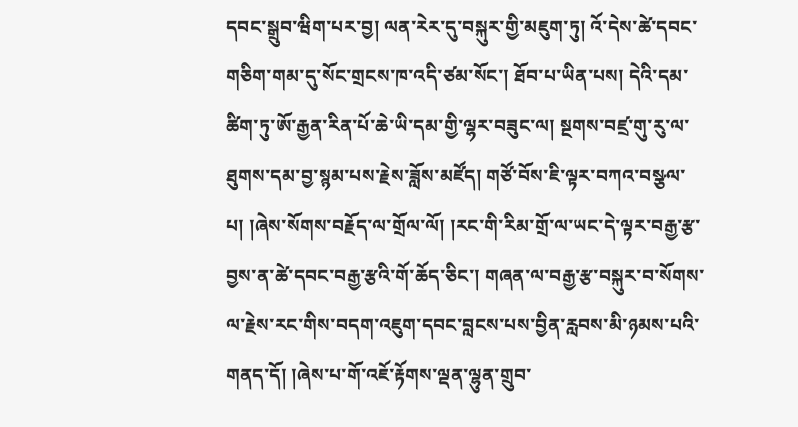དབང་སྒྲུབ་ཝིག་པར་བྱ། ལན་རེར་དུ་བསྐུར་གྱི་མཇུག་ཏུ། འོ་དེས་ཚེ་དབང་གཅིག་གམ་དུ་སོང་གྲངས་ཁ་འདི་ཙམ་སོང་། ཐོབ་པ་ཡིན་པས། དེའི་དམ་ཚིག་ཏུ་ཨོ་རྒྱན་རིན་པོ་ཆེ་ཡི་དམ་གྱི་ལྷར་བཟུང་ལ། སྔགས་བཛྲ་གུ་རུ་ལ་ཐུགས་དམ་བྱ་སྙམ་པས་རྗེས་ཟློས་མཛོད། གཙོ་བོས་ཇི་ལྟར་བཀའ་བསྩལ་པ། །ཞེས་སོགས་བརྗོད་ལ་གྲོལ་ལོ། །རང་གི་རིམ་གྲོ་ལ་ཡང་དེ་ལྟར་བརྒྱ་རྩ་བྱས་ན་ཚེ་དབང་བརྒྱ་རྩའི་གོ་ཆོད་ཅིང་། གཞན་ལ་བརྒྱ་རྩ་བསྐུར་བ་སོགས་ལ་རྗེས་རང་གིས་བདག་འཇུག་དབང་བླངས་པས་བྱིན་རླབས་མི་ཉམས་པའི་གནད་དོ། །ཞེས་པ་གོ་འཇོ་རྟོགས་ལྡན་ལྷུན་གྲུབ་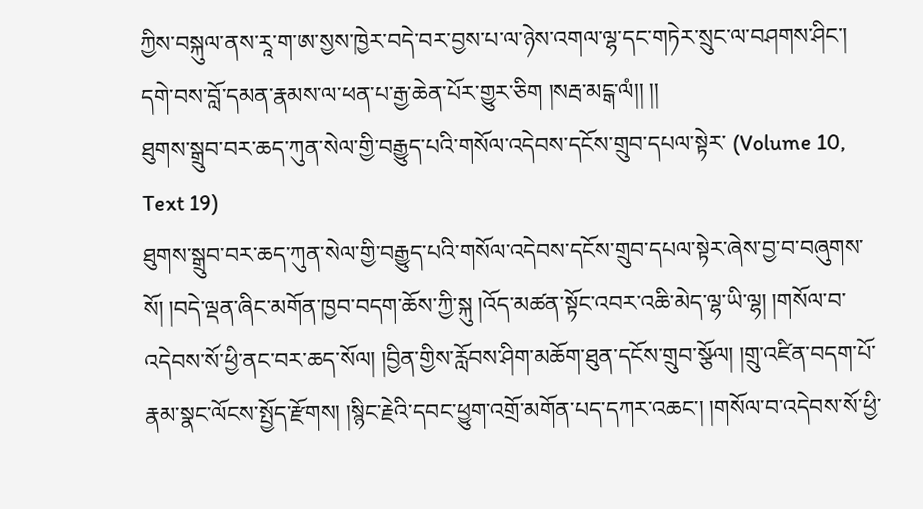ཀྱིས་བསྐུལ་ནས་རཱ་ག་ཨ་སྱས་ཁྱེར་བདེ་བར་བྱས་པ་ལ་ཉེས་འགལ་ལྷ་དང་གཏེར་སྲུང་ལ་བཤགས་ཤིང་། དགེ་བས་བློ་དམན་རྣམས་ལ་ཕན་པ་རྒྱ་ཆེན་པོར་གྱུར་ཅིག །སརྦ་མངྒ་ལཾ།། །།
ཐུགས་སྒྲུབ་བར་ཆད་ཀུན་སེལ་གྱི་བརྒྱུད་པའི་གསོལ་འདེབས་དངོས་གྲུབ་དཔལ་སྟེར་ (Volume 10, Text 19)
ཐུགས་སྒྲུབ་བར་ཆད་ཀུན་སེལ་གྱི་བརྒྱུད་པའི་གསོལ་འདེབས་དངོས་གྲུབ་དཔལ་སྟེར་ཞེས་བྱ་བ་བཞུགས་སོ། །བདེ་ལྡན་ཞིང་མགོན་ཁྱབ་བདག་ཆོས་ཀྱི་སྐུ །འོད་མཚན་སྟོང་འབར་འཆི་མེད་ལྷ་ཡི་ལྷ། །གསོལ་བ་འདེབས་སོ་ཕྱི་ནང་བར་ཆད་སོལ། །བྱིན་གྱིས་རློབས་ཤིག་མཆོག་ཐུན་དངོས་གྲུབ་སྩོལ། །གྲུ་འཛིན་བདག་པོ་རྣམ་སྣང་ལོངས་སྤྱོད་རྫོགས། །སྙིང་རྗེའི་དབང་ཕྱུག་འགྲོ་མགོན་པད་དཀར་འཆང་། །གསོལ་བ་འདེབས་སོ་ཕྱི་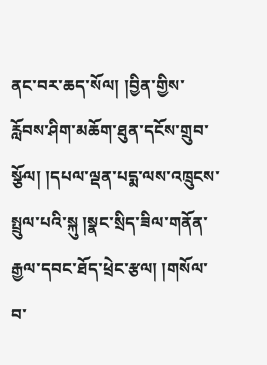ནང་བར་ཆད་སོལ། །བྱིན་གྱིས་རློབས་ཤིག་མཆོག་ཐུན་དངོས་གྲུབ་སྩོལ། །དཔལ་ལྡན་པདྨ་ལས་འཁྲུངས་སྤྲུལ་པའི་སྐུ །སྣང་སྲིད་ཟིལ་གནོན་རྒྱལ་དབང་ཐོད་ཕྲེང་རྩལ། །གསོལ་བ་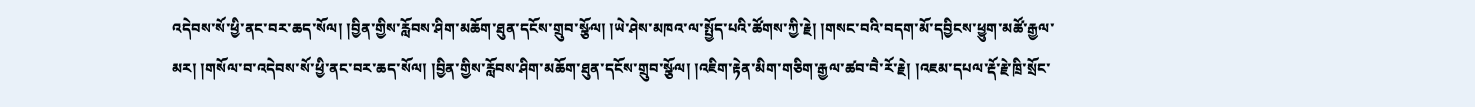འདེབས་སོ་ཕྱི་ནང་བར་ཆད་སོལ། །བྱིན་གྱིས་རློབས་ཤིག་མཆོག་ཐུན་དངོས་གྲུབ་སྩོལ། །ཡེ་ཤེས་མཁའ་ལ་སྤྱོད་པའི་ཚོགས་ཀྱི་རྗེ། །གསང་བའི་བདག་མོ་དབྱིངས་ཕྱུག་མཚོ་རྒྱལ་མར། །གསོལ་བ་འདེབས་སོ་ཕྱི་ནང་བར་ཆད་སོལ། །བྱིན་གྱིས་རློབས་ཤིག་མཆོག་ཐུན་དངོས་གྲུབ་སྩོལ། །འཇིག་རྟེན་མིག་གཅིག་རྒྱལ་ཚབ་བཻ་རོ་རྗེ། །འཇམ་དཔལ་རྡོ་རྗེ་ཁྲི་སྲོང་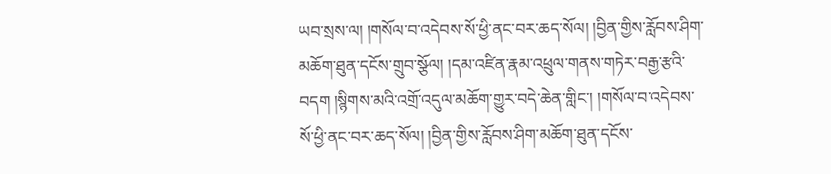ཡབ་སྲས་ལ། །གསོལ་བ་འདེབས་སོ་ཕྱི་ནང་བར་ཆད་སོལ། །བྱིན་གྱིས་རློབས་ཤིག་མཆོག་ཐུན་དངོས་གྲུབ་སྩོལ། །དམ་འཛིན་རྣམ་འཕྲུལ་གནས་གཏེར་བརྒྱ་རྩའི་བདག །སྙིགས་མའི་འགྲོ་འདུལ་མཆོག་གྱུར་བདེ་ཆེན་གླིང་། །གསོལ་བ་འདེབས་སོ་ཕྱི་ནང་བར་ཆད་སོལ། །བྱིན་གྱིས་རློབས་ཤིག་མཆོག་ཐུན་དངོས་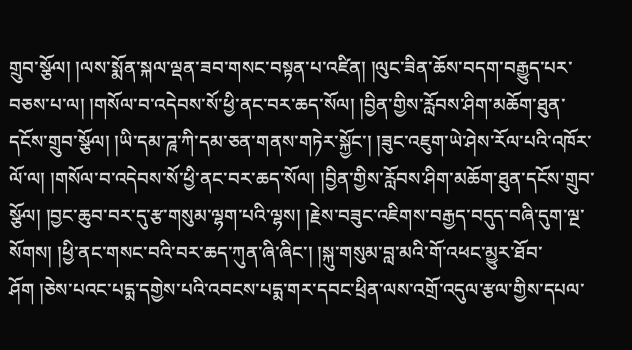གྲུབ་སྩོལ། །ལས་སྨོན་སྐལ་ལྡན་ཟབ་གསང་བསྟན་པ་འཛིན། །ལུང་ཟིན་ཆོས་བདག་བརྒྱུད་པར་བཅས་པ་ལ། །གསོལ་བ་འདེབས་སོ་ཕྱི་ནང་བར་ཆད་སོལ། །བྱིན་གྱིས་རློབས་ཤིག་མཆོག་ཐུན་དངོས་གྲུབ་སྩོལ། །ཡི་དམ་ཌཱ་ཀི་དམ་ཅན་གནས་གཏེར་སྐྱོང་། །ཟུང་འཇུག་ཡེ་ཤེས་རོལ་པའི་འཁོར་ལོ་ལ། །གསོལ་བ་འདེབས་སོ་ཕྱི་ནང་བར་ཆད་སོལ། །བྱིན་གྱིས་རློབས་ཤིག་མཆོག་ཐུན་དངོས་གྲུབ་སྩོལ། །བྱང་ཆུབ་བར་དུ་རྩ་གསུམ་ལྷག་པའི་ལྷས། །རྗེས་བཟུང་འཇིགས་བརྒྱད་བདུད་བཞི་དུག་ལྔ་སོགས། །ཕྱི་ནང་གསང་བའི་བར་ཆད་ཀུན་ཞི་ཞིང་། །སྐུ་གསུམ་བླ་མའི་གོ་འཕང་མྱུར་ཐོབ་ཤོག །ཅེས་པའང་པདྨ་དགྱེས་པའི་འབངས་པདྨ་གར་དབང་ཕྲིན་ལས་འགྲོ་འདུལ་རྩལ་གྱིས་དཔལ་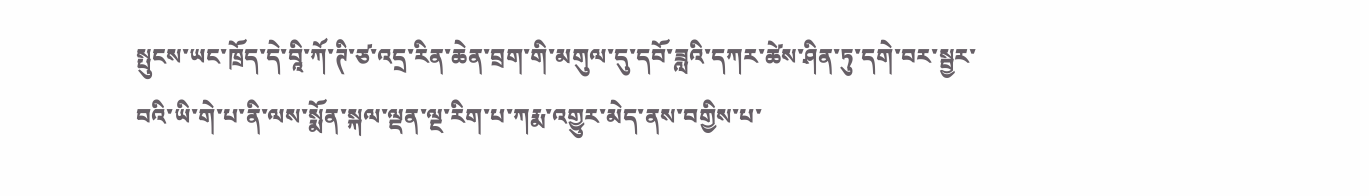སྤུངས་ཡང་ཁྲོད་དེ་བཱི་ཀོ་ཊི་ཙ་འདྲ་རིན་ཆེན་བྲག་གི་མགུལ་དུ་དབོ་ཟླའི་དཀར་ཚེས་ཤིན་ཏུ་དགེ་བར་སྦྱར་བའི་ཡི་གེ་པ་ནི་ལས་སྨོན་སྐལ་ལྡན་ལྔ་རིག་པ་ཀརྨ་འགྱུར་མེད་ནས་བགྱིས་པ་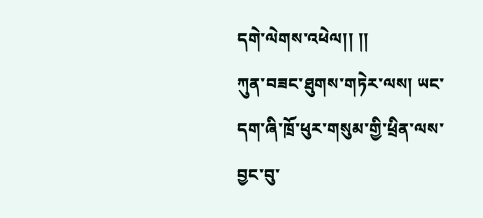དགེ་ལེགས་འཕེལ།། །།
ཀུན་བཟང་ཐུགས་གཏེར་ལས། ཡང་དག་ཞི་ཁྲོ་ཕུར་གསུམ་གྱི་ཕྲིན་ལས་བྱང་བུ་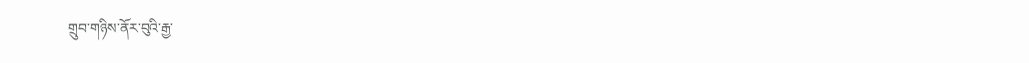གྲུབ་གཉིས་ནོར་བུའི་རྒྱ་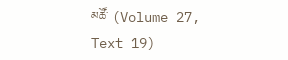མཚོ་ (Volume 27, Text 19)